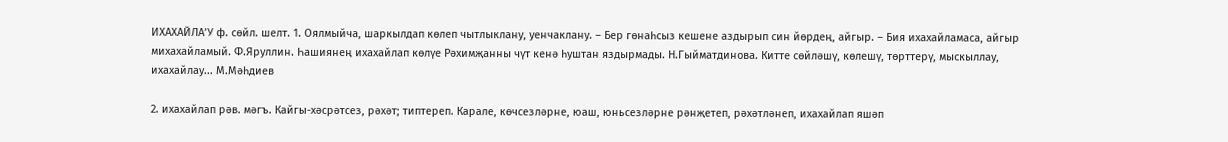ИХАХАЙЛА’У ф. сөйл. шелт. 1. Оялмыйча, шаркылдап көлеп чытлыклану, уенчаклану. – Бер гөнаһсыз кешене аздырып син йөрдең, айгыр. – Бия ихахайламаса, айгыр михахайламый. Ф.Яруллин. Һашиянең ихахайлап көлүе Рәхимҗанны чүт кенә һуштан яздырмады. Н.Гыйматдинова. Китте сөйләшү, көлешү, төрттерү, мыскыллау, ихахайлау... М.Мәһдиев

2. ихахайлап рәв. мәгъ. Кайгы-хәсрәтсез, рәхәт; типтереп. Карале, көчсезләрне, юаш, юньсезләрне рәнҗетеп, рәхәтләнеп, ихахайлап яшәп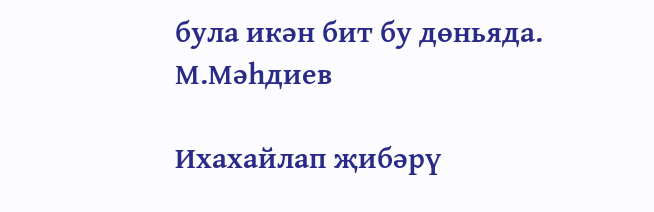була икән бит бу дөньяда. М.Мәһдиев

Ихахайлап җибәрү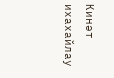Кинәт ихахайлау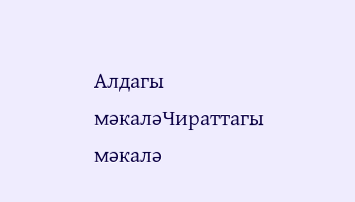Алдагы мәкаләЧираттагы мәкалә